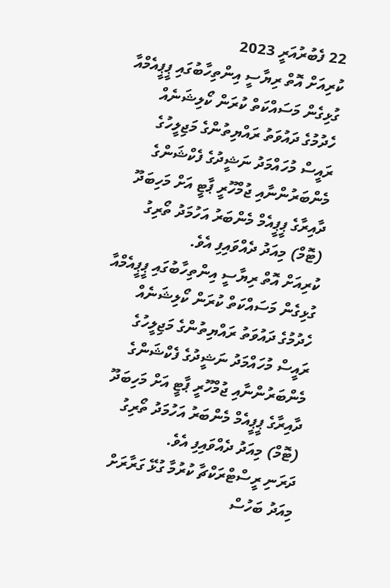22 ފެބުރުއަރީ 2023
ކުރިއަށް އޮތް ރިޔާސީ އިންތިހާބުގައި ޕީޕީއެމްއާ ގުޅިގެން މަސައްކަތް ކުރަން ކޯލިޝަނެއް ހެދުމުގެ ދައުވަތު ރައްޔިތުންގެ މަޖިލީހުގެ ރައީސް މުހައްމަދު ނަޝީދުގެ ފެކްޝަންގެ މެންބަރުންނާއި ޖުމްހޫރީ ޕާޓީ އަށް މަހިބަދޫ ދާއިރާގެ ޕީޕީއެމް މެންބަރު އަހުމަދު ތޯރިގު (ޓޮމް) މިއަދު ދެއްވައިފި އެވެ.
ކުރިއަށް އޮތް ރިޔާސީ އިންތިހާބުގައި ޕީޕީއެމްއާ ގުޅިގެން މަސައްކަތް ކުރަން ކޯލިޝަނެއް ހެދުމުގެ ދައުވަތު ރައްޔިތުންގެ މަޖިލީހުގެ ރައީސް މުހައްމަދު ނަޝީދުގެ ފެކްޝަންގެ މެންބަރުންނާއި ޖުމްހޫރީ ޕާޓީ އަށް މަހިބަދޫ ދާއިރާގެ ޕީޕީއެމް މެންބަރު އަހުމަދު ތޯރިގު (ޓޮމް) މިއަދު ދެއްވައިފި އެވެ.
ދަރަނި ރީސްޓްރަކްޗާ ކުރުމާ ގުޅޭ ގަރާރަށް މިއަދު ބަހުސް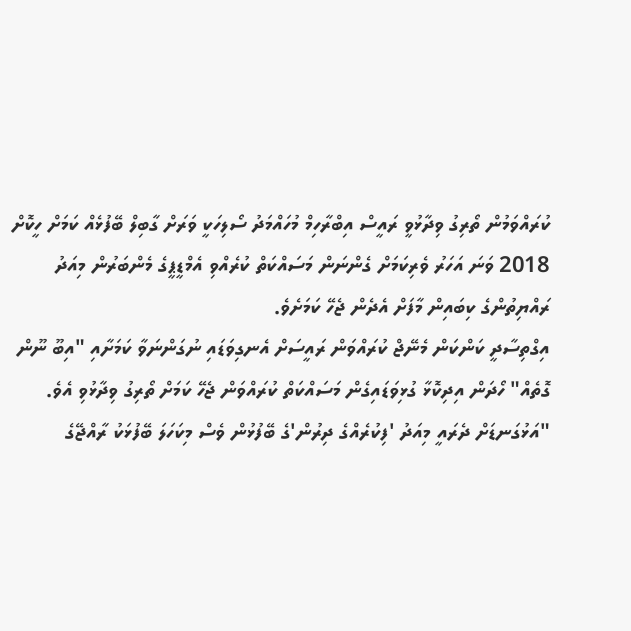ކުރައްވަމުން ތޯރިގު ވިދާޅުވީ ރައީސް އިބްރާހިމް މުހައްމަދު ސޯލިހަކީ ވަރަށް ގާބިލް ބޭފުޅެއް ކަމަށް ހީކޮށް 2018 ވަނަ އަހަރު ވެރިކަމަށް ގެންނަން މަސައްކަތް ކުރެއްވި އެމްޑީޕީގެ މެންބަރުން މިއަދު ރައްޔިތުންގެ ކިބައިން މާފަށް އެދެން ޖެހޭ ކަމަށެވެ.
އިގްތިސާދީ ކަންކަން މެނޭޖް ކުރައްވަން ރައީސަށް އެނގިވަޑައި ނުގަންނަވާ ކަމަށާއި "އިބޫ ނޫން ގޮތެއް" ހޯދަން އިދިކޮޅާ ގުޅިވަޑައިގެން މަސައްކަތް ކުރައްވަން ޖެހޭ ކަމަށް ތޯރިގު ވިދާޅުވި އެވެ.
"އަޅުގަނޑަށް ދެރައީ މިއަދު 'ފިކުރެއްގެ ދިރުން'ގެ ބޭފުޅުން ވެސް މިކަހަލަ ބޭފުޅަކު ރާއްޖޭގެ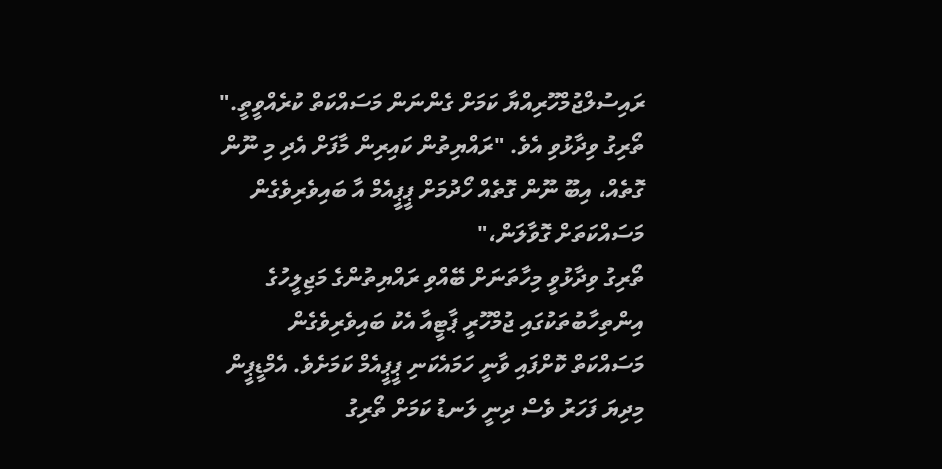ރައިސުލްޖުމްހޫރިއްޔާ ކަމަށް ގެންނަން މަސައްކަތް ކުރެއްވީތީ." ތޯރިގު ވިދާޅުވި އެވެ. "ރައްޔިތުން ކައިރިން މާފަށް އެދި މި ނޫން ގޮތެއް، އިބޫ ނޫން ގޮތެއް ހޯދުމަށް ޕީޕީއެމް އާ ބައިވެރިވެގެން މަސައްކަތަށް ގޮވާލަން،"
ތޯރިގު ވިދާޅުވީ މިހާތަނަށް ބޭއްވި ރައްޔިތުންގެ މަޖިލީހުގެ އިންތިހާބުތަކުގައި ޖުމްހޫރީ ޕާޓީއާ އެކު ބައިވެރިވެގެން މަސައްކަތް ކޮށްފައި ވާނީ ހަމައެކަނި ޕީޕީއެމް ކަމަށެވެ. އެމްޑީޕީން މިދިޔަ ފަހަރު ވެސް ދިނީ ލަނޑު ކަމަށް ތޯރިގު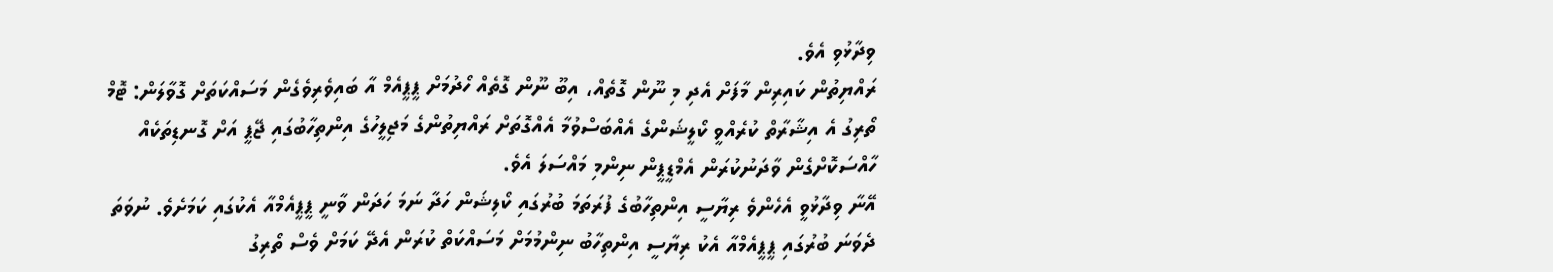ވިދާޅުވި އެވެ.
ރައްޔިތުން ކައިރިން މާފަށް އެދި މި ނޫން ގޮތެއް، އިބޫ ނޫން ގޮތެއް ހޯދުމަށް ޕީޕީއެމް އާ ބައިވެރިވެގެން މަސައްކަތަށް ގޮވާލަން: ޓޮމް
ތޯރިގު އެ އިޝާރާތް ކުރެއްވީ ކޯލީޝަންގެ އެއްބަސްވުމާ އެއްގޮތަށް ރައްޔިތުންގެ މަޖިލީހުގެ އިންތިހާބުގައި ޖޭޕީ އަށް ގޮނޑިތަކެއް ހާއްސަކޮށްގެން ވާދަނުކުރަން އެމްޑީޕީން ނިންމި މައްސަލަ އެވެ.
އޭނާ ވިދާޅުވީ އެހެންވެ ރިޔާސީ އިންތިހާބުގެ ފުރަތަމަ ބުރުގައި ކޯލިޝަން ހަދާ ނަމަ ހަދަން ވާނީ ޕީޕީއެމްއާ އެކުގައި ކަމަށެވެ. ނުވަތަ ދެވަނަ ބުރުގައި ޕީޕީއެމްއާ އެކު ރިޔާސީ އިންތިހާބު ނިންމުމަށް މަސައްކަތް ކުރަން އެދޭ ކަމަށް ވެސް ތޯރިގު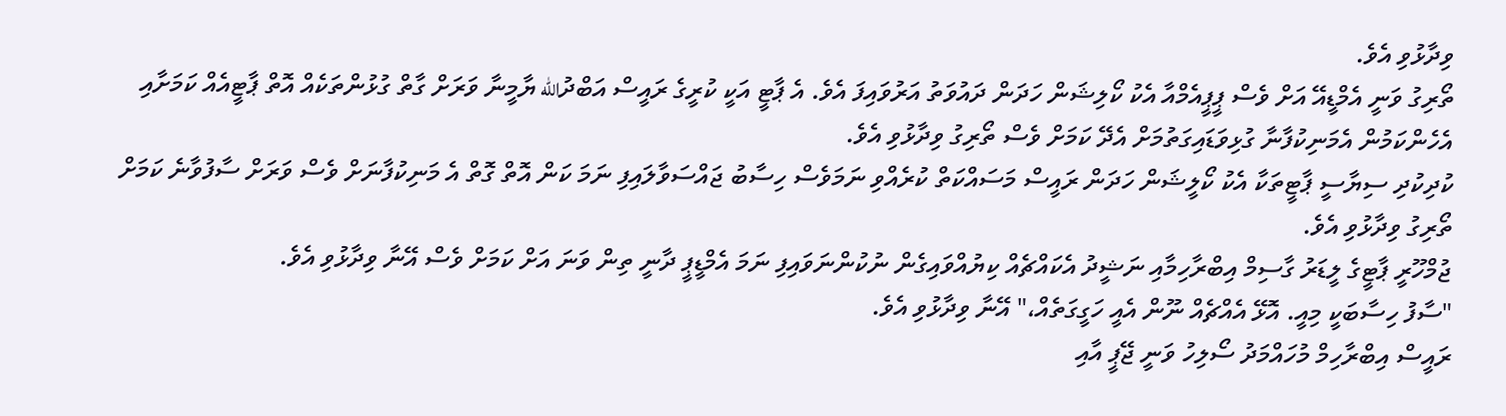ވިދާޅުވި އެވެ.
ތޯރިގު ވަނީ އެމްޑީއޭ އަށް ވެސް ޕީޕީއެމްއާ އެކު ކޯލިޝަން ހަދަން ދައުވަތު އަރުވައިފަ އެވެ. އެ ޕާޓީ އަކީ ކުރީގެ ރައީސް އަބްދުالله ޔާމީނާ ވަރަށް ގާތް ގުޅުންތަކެއް އޮތް ޕާޓީއެއް ކަމަށާއި އެހެންކަމުން އެމަނިކުފާނާ ގުޅިވަޑައިގަތުމަށް އެދޭ ކަމަށް ވެސް ތޯރިގު ވިދާޅުވި އެވެ.
ކުދިކުދި ސިޔާސީ ޕާޓީތަކާ އެކު ކޯލީޝަން ހަދަން ރައީސް މަސައްކަތް ކުރެއްވި ނަމަވެސް ހިސާބު ޖައްސަވާލައިފި ނަމަ ކަން އޮތް ގޮތް އެ މަނިކުފާނަށް ވެސް ވަރަށް ސާފުވާނެ ކަމަށް ތޯރިގު ވިދާޅުވި އެވެ.
ޖުމްހޫރީ ޕާޓީގެ ލީޑަރު ގާސިމް އިބްރާހިމާއި ނަޝީދު އެކައްޗެއް ކިޔުއްވައިގެން ނުކުންނަވައިފި ނަމަ އެމްޑީޕީ ދާނީ ތިން ވަނަ އަށް ކަމަށް ވެސް އޭނާ ވިދާޅުވި އެވެ.
"ސާފު ހިސާބަކީ މިއީ. އޮޅޭ އެއްޗެއް ނޫން އެއީ ހަގީގަތެއް،" އޭނާ ވިދާޅުވި އެވެ.
ރައީސް އިބްރާހިމް މުހައްމަދު ސޯލިހު ވަނީ ޖޭޕީ އާއި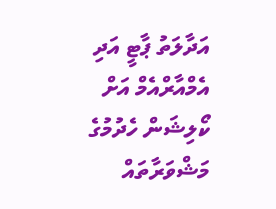އަދާލަތު ޕާޓީ އަދި އެމްއާރްއެމް އަށް ކޯލިޝަން ހެދުމުގެ މަޝްވަރާތައް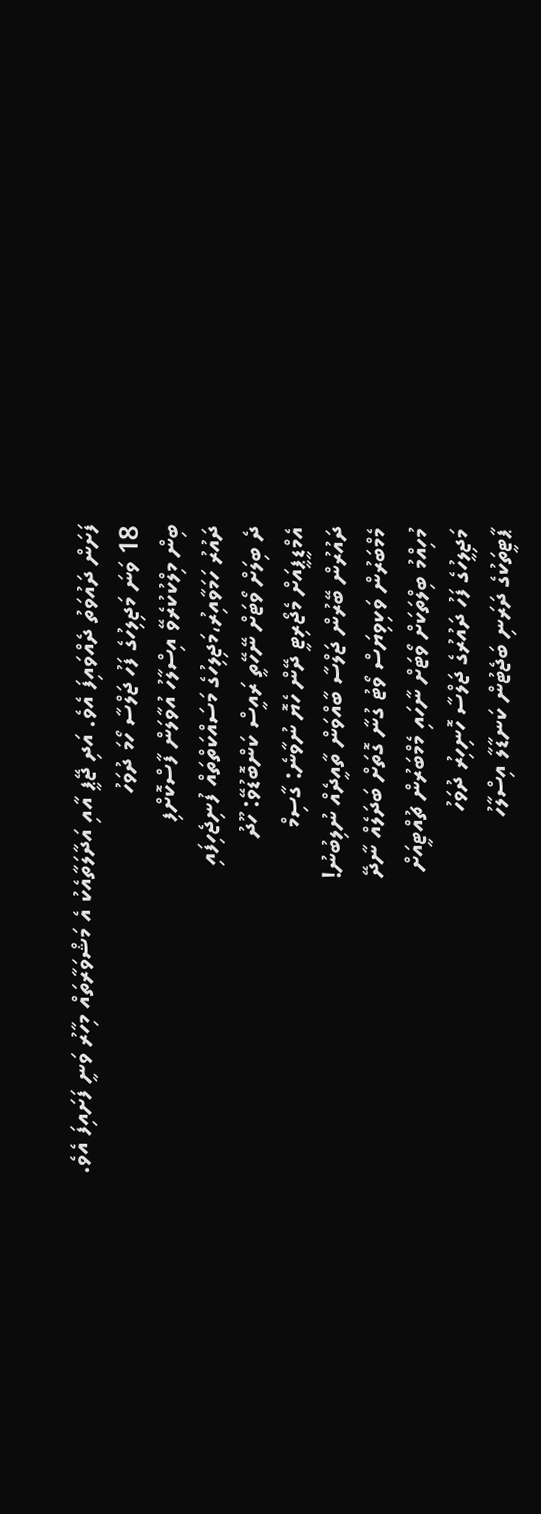ފަށަން ދައުވަތު ދެއްވައިފަ އެވެ. އަދި ޖޭޕީ އާއި އަދާލަތާއެކު އެ މަޝްވަރާތައް މިހާރު ވަނީ ފަށައިފަ އެވެ.
18 ވަނަ މަޖިލިހުގެ ފަހު ޖަލްސާ ހޯމަ ދުވަހު
ބިން މިލްކުކުރެވޭ އިސްލާހު އުވާލަން ފާސްކޮށްފި
ދައުރު ހަމަވާއިރު،މަޖިލިހުގެ މަސައްކަތްތައް ފުނިޖެހިފައި
ދެ ބިލަށް ވޯޓަށް ނޭހޭތީ ރައީސް ކަންބޮޑުވޭ: ހޫދު
އެމްޑީޕީއަށް މެޖޯރިޓީ ދޭން ހެޔޮ ނުވާނެ: ގާސިމް
ދައުރުން ބޭރުން ޖަލްސާ ބާއްވަން ތާއީދެއް ނުލިބުނު!
މެމްބަރުން ވަކިވިޔަސް ވޯޓު ގުނާ ގޮތަށް ބަދަލެއް ނާދޭ
މުހިއްމު ބިލްތަކަށް ވޯޓަށް ނާހައި މެމްބަރުން ޗުއްޓީއަށް
މަޖިލީހުގެ ފަހު ދައުރުގެ ޖަލްސާ ހޮނިހިރު ދުވަހު
ޕާޓީތަކުގެ ދަރަނި ބަޖެޓުން ކަނޑާލާ އިސްލާހު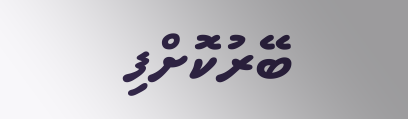ބޭރުކޮށްފި